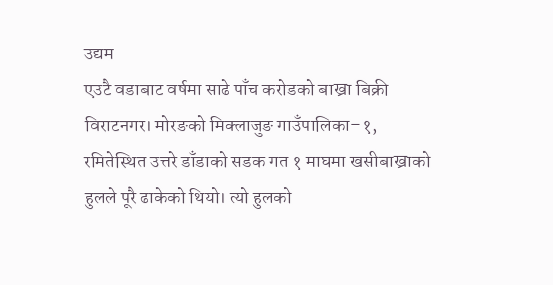उद्यम
एउटै वडाबाट वर्षमा साढे पाँच करोडको बाख्रा बिक्री
विराटनगर। मोरङको मिक्लाजुङ गाउँपालिका–१, रमितेस्थित उत्तरे डाँडाको सडक गत १ माघमा खसीबाख्राको हुलले पूरै ढाकेको थियो। त्यो हुलको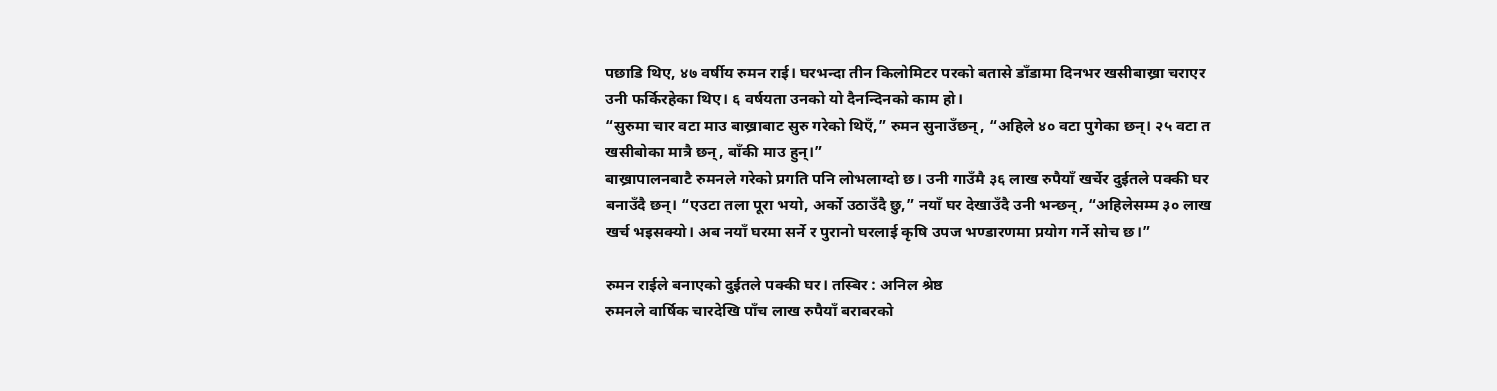पछाडि थिए, ४७ वर्षीय रुमन राई। घरभन्दा तीन किलोमिटर परको बतासे डाँडामा दिनभर खसीबाख्रा चराएर उनी फर्किरहेका थिए। ६ वर्षयता उनको यो दैनन्दिनको काम हो।
“सुरुमा चार वटा माउ बाख्राबाट सुरु गरेको थिएँ,” रुमन सुनाउँछन्, “अहिले ४० वटा पुगेका छन्। २५ वटा त खसीबोका मात्रै छन्, बाँकी माउ हुन्।”
बाख्रापालनबाटै रुमनले गरेको प्रगति पनि लोभलाग्दो छ। उनी गाउँमै ३६ लाख रुपैयाँ खर्चेर दुईतले पक्की घर बनाउँदै छन्। “एउटा तला पूरा भयो, अर्को उठाउँदै छु,” नयाँ घर देखाउँदै उनी भन्छन्, “अहिलेसम्म ३० लाख खर्च भइसक्यो। अब नयाँ घरमा सर्ने र पुरानो घरलाई कृषि उपज भण्डारणमा प्रयोग गर्ने सोच छ।”

रुमन राईले बनाएको दुईतले पक्की घर। तस्बिर : अनिल श्रेष्ठ
रुमनले वार्षिक चारदेखि पाँच लाख रुपैयाँ बराबरको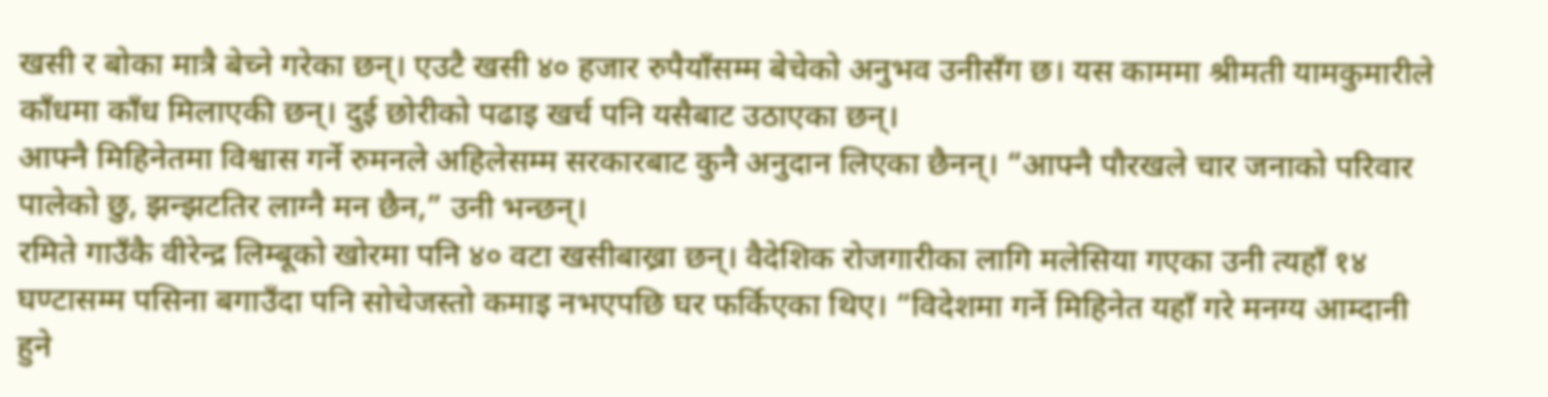खसी र बोका मात्रै बेच्ने गरेका छन्। एउटै खसी ४० हजार रुपैयाँसम्म बेचेको अनुभव उनीसँग छ। यस काममा श्रीमती यामकुमारीले काँधमा काँध मिलाएकी छन्। दुई छोरीको पढाइ खर्च पनि यसैबाट उठाएका छन्।
आफ्नै मिहिनेतमा विश्वास गर्ने रुमनले अहिलेसम्म सरकारबाट कुनै अनुदान लिएका छैनन्। “आफ्नै पौरखले चार जनाको परिवार पालेको छु, झन्झटतिर लाग्नै मन छैन,” उनी भन्छन्।
रमिते गाउँकै वीरेन्द्र लिम्बूको खोरमा पनि ४० वटा खसीबाख्रा छन्। वैदेशिक रोजगारीका लागि मलेसिया गएका उनी त्यहाँ १४ घण्टासम्म पसिना बगाउँदा पनि सोचेजस्तो कमाइ नभएपछि घर फर्किएका थिए। “विदेशमा गर्ने मिहिनेत यहाँ गरे मनग्य आम्दानी हुने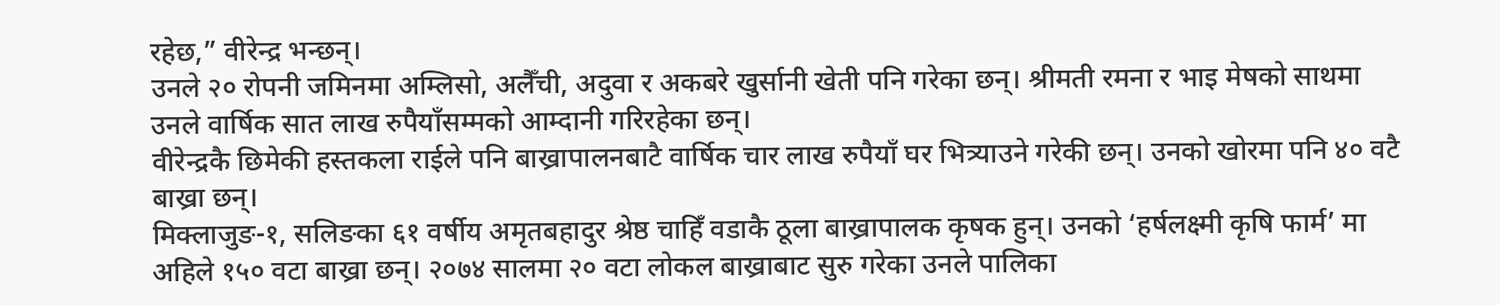रहेछ,” वीरेन्द्र भन्छन्।
उनले २० रोपनी जमिनमा अम्लिसो, अलैँची, अदुवा र अकबरे खुर्सानी खेती पनि गरेका छन्। श्रीमती रमना र भाइ मेषको साथमा उनले वार्षिक सात लाख रुपैयाँसम्मको आम्दानी गरिरहेका छन्।
वीरेन्द्रकै छिमेकी हस्तकला राईले पनि बाख्रापालनबाटै वार्षिक चार लाख रुपैयाँ घर भित्र्याउने गरेकी छन्। उनको खोरमा पनि ४० वटै बाख्रा छन्।
मिक्लाजुङ-१, सलिङका ६१ वर्षीय अमृतबहादुर श्रेष्ठ चाहिँ वडाकै ठूला बाख्रापालक कृषक हुन्। उनको ‘हर्षलक्ष्मी कृषि फार्म’ मा अहिले १५० वटा बाख्रा छन्। २०७४ सालमा २० वटा लोकल बाख्राबाट सुरु गरेका उनले पालिका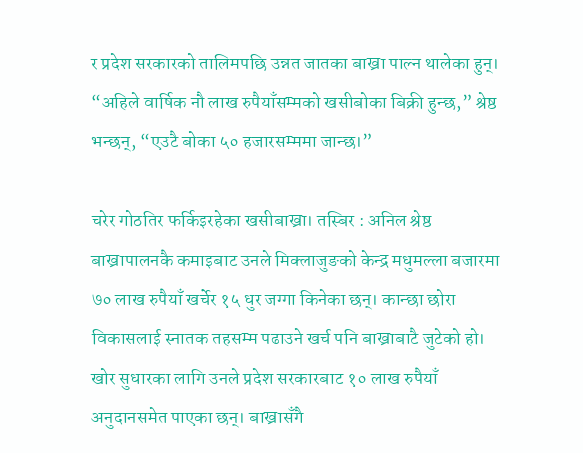र प्रदेश सरकारको तालिमपछि उन्नत जातका बाख्रा पाल्न थालेका हुन्। “अहिले वार्षिक नौ लाख रुपैयाँसम्मको खसीबोका बिक्री हुन्छ,” श्रेष्ठ भन्छन्, “एउटै बोका ५० हजारसम्ममा जान्छ।”

चरेर गोठतिर फर्किइरहेका खसीबाख्रा। तस्बिर : अनिल श्रेष्ठ
बाख्रापालनकै कमाइबाट उनले मिक्लाजुङको केन्द्र मधुमल्ला बजारमा ७० लाख रुपैयाँ खर्चेर १५ धुर जग्गा किनेका छन्। कान्छा छोरा विकासलाई स्नातक तहसम्म पढाउने खर्च पनि बाख्राबाटै जुटेको हो। खोर सुधारका लागि उनले प्रदेश सरकारबाट १० लाख रुपैयाँ अनुदानसमेत पाएका छन्। बाख्रासँगै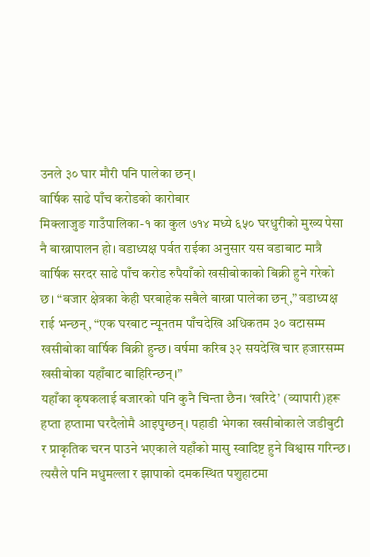उनले ३० घार मौरी पनि पालेका छन्।
वार्षिक साढे पाँच करोडको कारोबार
मिक्लाजुङ गाउँपालिका-१ का कुल ७१४ मध्ये ६५० घरधुरीको मुख्य पेसा नै बाख्रापालन हो। वडाध्यक्ष पर्वत राईका अनुसार यस वडाबाट मात्रै वार्षिक सरदर साढे पाँच करोड रुपैयाँको खसीबोकाको बिक्री हुने गरेको छ। “बजार क्षेत्रका केही घरबाहेक सबैले बाख्रा पालेका छन्,” वडाध्यक्ष राई भन्छन्, “एक घरबाट न्यूनतम पाँचदेखि अधिकतम ३० वटासम्म खसीबोका वार्षिक बिक्री हुन्छ। वर्षमा करिब ३२ सयदेखि चार हजारसम्म खसीबोका यहाँबाट बाहिरिन्छन्।”
यहाँका कृषकलाई बजारको पनि कुनै चिन्ता छैन। ‘खरिदे’ (व्यापारी)हरू हप्ता हप्तामा घरदैलोमै आइपुग्छन्। पहाडी भेगका खसीबोकाले जडीबुटी र प्राकृतिक चरन पाउने भएकाले यहाँको मासु स्वादिष्ट हुने विश्वास गरिन्छ। त्यसैले पनि मधुमल्ला र झापाको दमकस्थित पशुहाटमा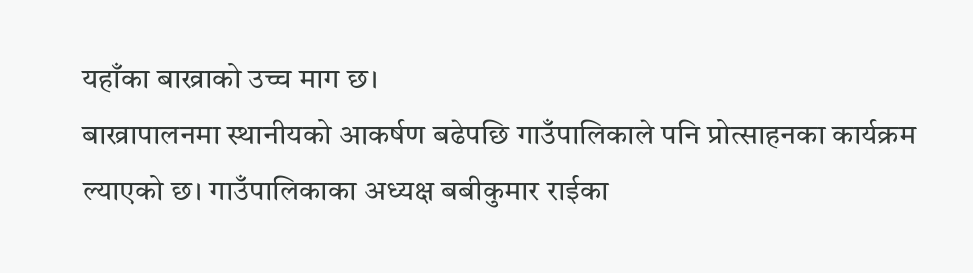यहाँका बाख्राको उच्च माग छ।
बाख्रापालनमा स्थानीयको आकर्षण बढेपछि गाउँपालिकाले पनि प्रोत्साहनका कार्यक्रम ल्याएको छ। गाउँपालिकाका अध्यक्ष बबीकुमार राईका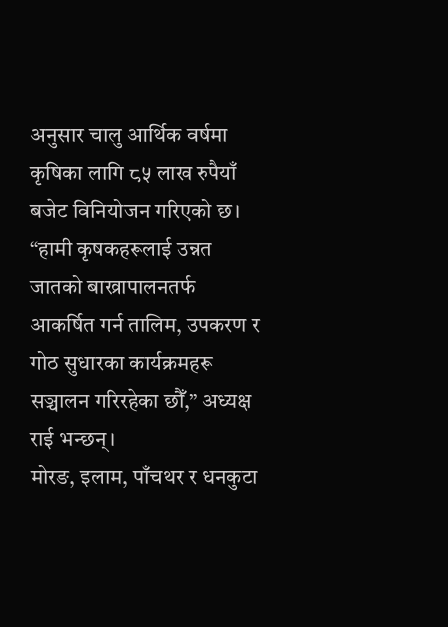अनुसार चालु आर्थिक वर्षमा कृषिका लागि ८५ लाख रुपैयाँ बजेट विनियोजन गरिएको छ। “हामी कृषकहरूलाई उन्नत जातको बाख्रापालनतर्फ आकर्षित गर्न तालिम, उपकरण र गोठ सुधारका कार्यक्रमहरू सञ्चालन गरिरहेका छौँ,” अध्यक्ष राई भन्छन्।
मोरङ, इलाम, पाँचथर र धनकुटा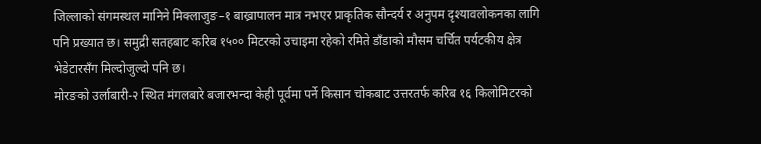जिल्लाको संगमस्थल मानिने मिक्लाजुङ–१ बाख्रापालन मात्र नभएर प्राकृतिक सौन्दर्य र अनुपम दृश्यावलोकनका लागि पनि प्रख्यात छ। समुद्री सतहबाट करिब १५०० मिटरको उचाइमा रहेको रमिते डाँडाको मौसम चर्चित पर्यटकीय क्षेत्र भेडेटारसँग मिल्दोजुल्दो पनि छ।
मोरङको उर्लाबारी-२ स्थित मंगलबारे बजारभन्दा केही पूर्वमा पर्ने किसान चोकबाट उत्तरतर्फ करिब १६ किलोमिटरको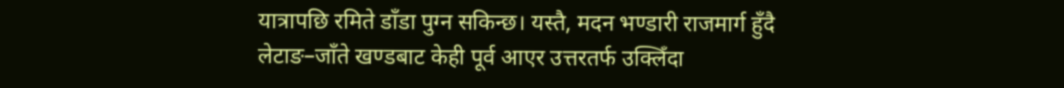यात्रापछि रमिते डाँडा पुग्न सकिन्छ। यस्तै, मदन भण्डारी राजमार्ग हुँदै लेटाङ–जाँते खण्डबाट केही पूर्व आएर उत्तरतर्फ उक्लिँदा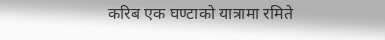करिब एक घण्टाको यात्रामा रमिते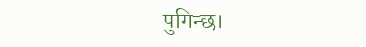पुगिन्छ।